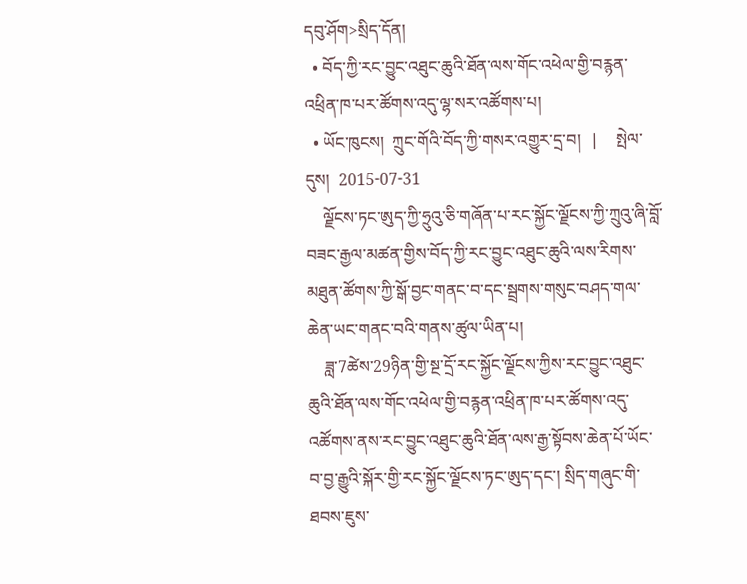དབུ་ཤོག>སྲིད་དོན།
  • བོད་ཀྱི་རང་བྱུང་འཐུང་ཆུའི་ཐོན་ལས་གོང་འཕེལ་གྱི་བརྙན་འཕྲིན་ཁ་པར་ཚོགས་འདུ་ལྷ་སར་འཚོགས་པ།
  • ཡོང་ཁུངས།  ཀྲུང་གོའི་བོད་ཀྱི་གསར་འགྱུར་དྲ་བ།   |     སྤེལ་དུས།  2015-07-31
    ལྗོངས་ཏང་ཨུད་ཀྱི་ཧྲུའུ་ཅི་གཞོན་པ་རང་སྐྱོང་ལྗོངས་ཀྱི་ཀྲུའུ་ཞི་བློ་བཟང་རྒྱལ་མཚན་གྱིས་བོད་ཀྱི་རང་བྱུང་འཐུང་ཆུའི་ལས་རིགས་མཐུན་ཚོགས་ཀྱི་སྒོ་བྱང་གནང་བ་དང་སྦྲགས་གསུང་བཤད་གལ་ཆེན་ཡང་གནང་བའི་གནས་ཚུལ་ཡིན་པ།
    ཟླ་7ཚེས་29ཉིན་གྱི་སྔ་དྲོ་རང་སྐྱོང་ལྗོངས་ཀྱིས་རང་བྱུང་འཐུང་ཆུའི་ཐོན་ལས་གོང་འཕེལ་གྱི་བརྙན་འཕྲིན་ཁ་པར་ཚོགས་འདུ་འཚོགས་ནས་རང་བྱུང་འཐུང་ཆུའི་ཐོན་ལས་རྒྱ་སྟོབས་ཆེན་པོ་ཡོང་བ་བྱ་རྒྱུའི་སྐོར་གྱི་རང་སྐྱོང་ལྗོངས་ཏང་ཨུད་དང་། སྲིད་གཞུང་གི་ཐབས་ཇུས་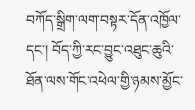བཀོད་སྒྲིག་ལག་བསྟར་དོན་འཁྱོལ་དང་། བོད་ཀྱི་རང་བྱུང་འཐུང་ཆུའི་ཐོན་ལས་གོང་འཕེལ་གྱི་ཉམས་མྱོང་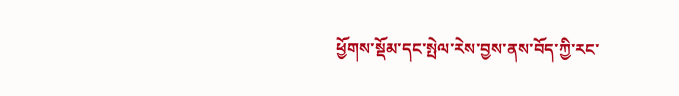ཕྱོགས་སྡོམ་དང་སྤེལ་རེས་བྱས་ནས་བོད་ཀྱི་རང་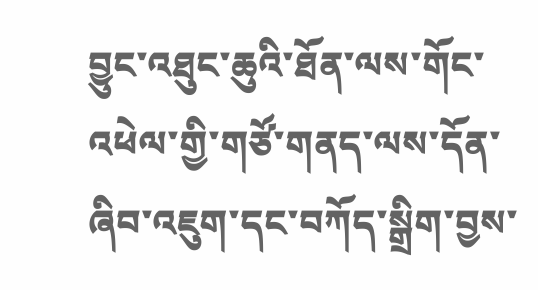བྱུང་འཐུང་ཆུའི་ཐོན་ལས་གོང་འཕེལ་གྱི་གཙོ་གནད་ལས་དོན་ཞིབ་འཇུག་དང་བཀོད་སྒྲིག་བྱས་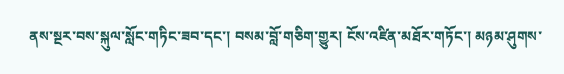ནས་སྔར་བས་སྐུལ་སློང་གཏིང་ཟབ་དང་། བསམ་བློ་གཅིག་གྱུར། ངོས་འཛིན་མཐོར་གཏོང་། མཉམ་ཤུགས་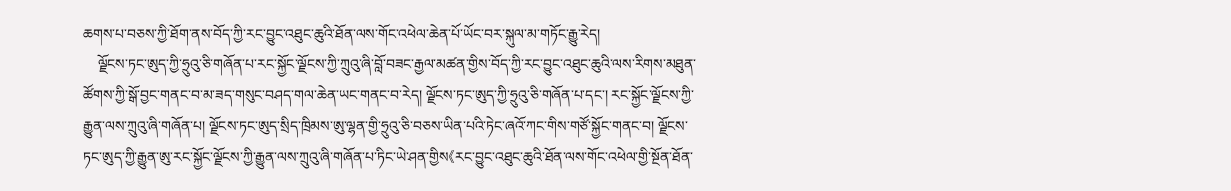ཆགས་པ་བཅས་ཀྱི་ཐོག་ནས་བོད་ཀྱི་རང་བྱུང་འཐུང་ཆུའི་ཐོན་ལས་གོང་འཕེལ་ཆེན་པོ་ཡོང་བར་སྐུལ་མ་གཏོང་རྒྱུ་རེད།
    ལྗོངས་ཏང་ཨུད་ཀྱི་ཧྲུའུ་ཅི་གཞོན་པ་རང་སྐྱོང་ལྗོངས་ཀྱི་ཀྲུའུ་ཞི་བློ་བཟང་རྒྱལ་མཚན་གྱིས་བོད་ཀྱི་རང་བྱུང་འཐུང་ཆུའི་ལས་རིགས་མཐུན་ཚོགས་ཀྱི་སྒོ་བྱང་གནང་བ་མ་ཟད་གསུང་བཤད་གལ་ཆེན་ཡང་གནང་བ་རེད། ལྗོངས་ཏང་ཨུད་ཀྱི་ཧྲུའུ་ཅི་གཞོན་པ་དང་། རང་སྐྱོང་ལྗོངས་ཀྱི་རྒྱུན་ལས་ཀྲུའུ་ཞི་གཞོན་པ། ལྗོངས་ཏང་ཨུད་སྲིད་ཁྲིམས་ཨུ་ལྷན་གྱི་ཧྲུའུ་ཅི་བཅས་ཡིན་པའི་ཏེང་ཞའོ་ཀང་གིས་གཙོ་སྐྱོང་གནང་བ། ལྗོངས་ཏང་ཨུད་ཀྱི་རྒྱུན་ཨུ་རང་སྐྱོང་ལྗོངས་ཀྱི་རྒྱུན་ལས་ཀྲུའུ་ཞི་གཞོན་པ་ཏིང་ཡེ་ཤན་གྱིས《རང་བྱུང་འཐུང་ཆུའི་ཐོན་ལས་གོང་འཕེལ་གྱི་སྔོན་ཐོན་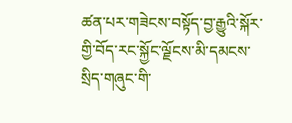ཚན་པར་གཟེངས་བསྟོད་བྱ་རྒྱུའི་སྐོར་གྱི་བོད་རང་སྐྱོང་ལྗོངས་མི་དམངས་སྲིད་གཞུང་གི་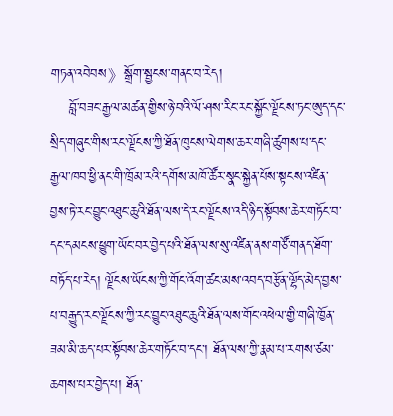གཏན་འབེབས》སྒྲོག་སྦྱངས་གནང་བ་རེད།
    བློ་བཟང་རྒྱལ་མཚན་གྱིས་ཉེ་བའི་ལོ་ཤས་རིང་རང་སྐྱོང་ལྗོངས་ཏང་ཨུད་དང་སྲིད་གཞུང་གིས་རང་ལྗོངས་ཀྱི་ཐོན་ཁུངས་ལེགས་ཆར་གཞི་ཚུགས་པ་དང་རྒྱལ་ཁབ་ཕྱི་ནང་གི་ཁྲོམ་རའི་དགོས་མཁོ་ཚོར་སྣང་སྐྱེན་པོས་སྟངས་འཛིན་བྱས་ཏེ་རང་བྱུང་འཐུང་ཆུའི་ཐོན་ལས་དེ་རང་ལྗོངས་འདི་ཉིད་སྟོབས་ཆེར་གཏོང་བ་དང་དམངས་ཕྱུག་ཡོང་བར་བྱེད་པའི་ཐོན་ལས་སུ་འཛིན་ནས་གཙོ་གནད་ཐོག་བཏོད་པ་རེད། ལྗོངས་ཡོངས་ཀྱི་གོང་འོག་ཚང་མས་འབད་བརྩོན་ལྷོད་མེད་བྱས་པ་བརྒྱུད་རང་ལྗོངས་ཀྱི་རང་བྱུང་འཐུང་ཆུའི་ཐོན་ལས་གོང་འཕེལ་གྱི་གཞི་ཁྱོན་ཟམ་མི་ཆད་པར་སྟོབས་ཆེར་གཏོང་བ་དང་། ཐོན་ལས་ཀྱི་རྣམ་པ་རགས་ཙམ་ཆགས་པར་བྱེད་པ། ཐོན་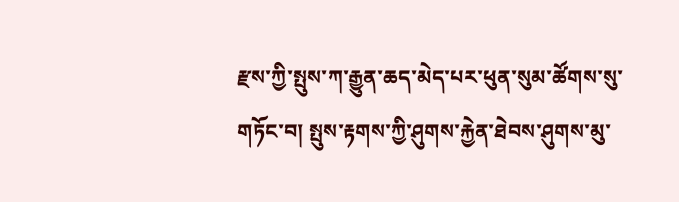རྫས་ཀྱི་སྤུས་ཀ་རྒྱུན་ཆད་མེད་པར་ཕུན་སུམ་ཚོགས་སུ་གཏོང་བ། སྤུས་རྟགས་ཀྱི་ཤུགས་རྐྱེན་ཐེབས་ཤུགས་མུ་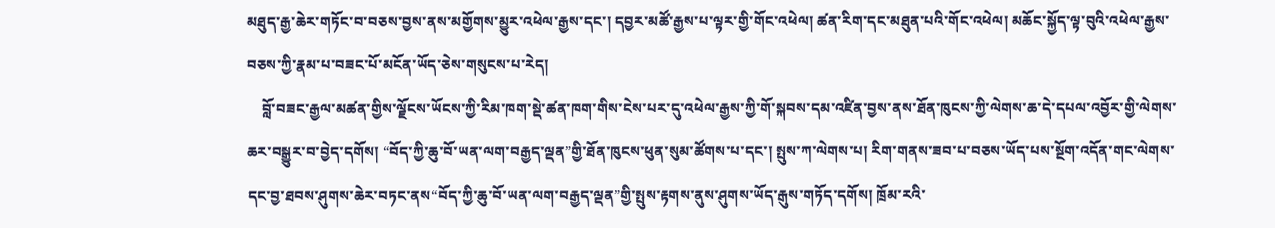མཐུད་རྒྱ་ཆེར་གཏོང་བ་བཅས་བྱས་ནས་མགྱོགས་མྱུར་འཕེལ་རྒྱས་དང་། དབྱར་མཚོ་རྒྱས་པ་ལྟར་གྱི་གོང་འཕེལ། ཚན་རིག་དང་མཐུན་པའི་གོང་འཕེལ། མཆོང་སྐྱོད་ལྟ་བུའི་འཕེལ་རྒྱས་བཅས་ཀྱི་རྣམ་པ་བཟང་པོ་མངོན་ཡོད་ཅེས་གསུངས་པ་རེད།
    བློ་བཟང་རྒྱལ་མཚན་གྱིས་ལྗོངས་ཡོངས་ཀྱི་རིམ་ཁག་སྡེ་ཚན་ཁག་གིས་ངེས་པར་དུ་འཕེལ་རྒྱས་ཀྱི་གོ་སྐབས་དམ་འཛིན་བྱས་ནས་ཐོན་ཁུངས་ཀྱི་ལེགས་ཆ་དེ་དཔལ་འབྱོར་གྱི་ལེགས་ཆར་བསྒྱུར་བ་བྱེད་དགོས། “བོད་ཀྱི་ཆུ་བོ་ཡན་ལག་བརྒྱད་ལྡན”གྱི་ཐོན་ཁུངས་ཕུན་སུམ་ཚོགས་པ་དང་། སྤུས་ཀ་ལེགས་པ། རིག་གནས་ཟབ་པ་བཅས་ཡོད་པས་སྔོག་འདོན་གང་ལེགས་དང་བྱ་ཐབས་ཤུགས་ཆེར་བཏང་ནས“བོད་ཀྱི་ཆུ་བོ་ཡན་ལག་བརྒྱད་ལྡན”གྱི་སྤུས་རྟགས་ནུས་ཤུགས་ཡོད་རྒུས་གཏོད་དགོས། ཁྲོམ་རའི་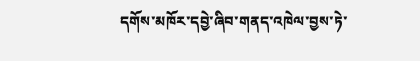དགོས་མཁོར་དབྱེ་ཞིབ་གནད་འཁེལ་བྱས་ཏེ་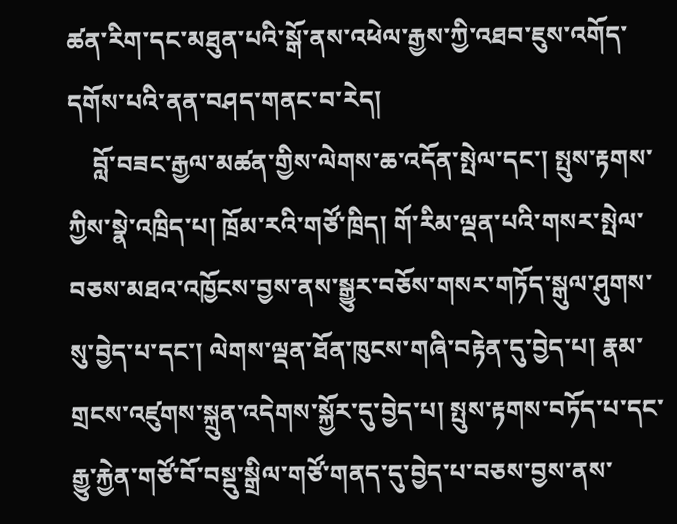ཚན་རིག་དང་མཐུན་པའི་སྒོ་ནས་འཕེལ་རྒྱས་ཀྱི་འཐབ་ཇུས་འགོད་དགོས་པའི་ནན་བཤད་གནང་བ་རེད།
    བློ་བཟང་རྒྱལ་མཚན་གྱིས་ལེགས་ཆ་འདོན་སྤེལ་དང་། སྤུས་རྟགས་ཀྱིས་སྣེ་འཁྲིད་པ། ཁྲོམ་རའི་གཙོ་ཁྲིད། གོ་རིམ་ལྡན་པའི་གསར་སྤེལ་བཅས་མཐའ་འཁྱོངས་བྱས་ནས་སྒྱུར་བཅོས་གསར་གཏོད་སྒུལ་ཤུགས་སུ་བྱེད་པ་དང་། ལེགས་ལྡན་ཐོན་ཁུངས་གཞི་བརྟེན་དུ་བྱེད་པ། རྣམ་གྲངས་འཛུགས་སྐྲུན་འདེགས་སྐྱོར་དུ་བྱེད་པ། སྤུས་རྟགས་བཏོད་པ་དང་རྒྱུ་རྐྱེན་གཙོ་བོ་བསྡུ་སྒྲིལ་གཙོ་གནད་དུ་བྱེད་པ་བཅས་བྱས་ནས་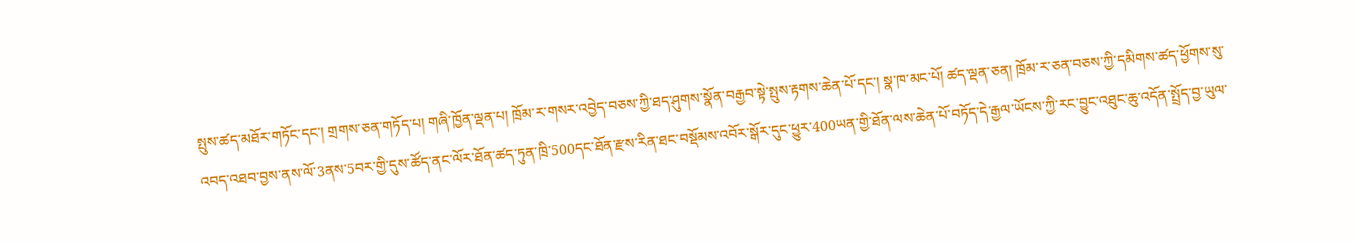སྤུས་ཚད་མཐོར་གཏོང་དང་། གྲགས་ཅན་གཏོད་པ། གཞི་ཁྱོན་ལྡན་པ། ཁྲོམ་ར་གསར་འབྱེད་བཅས་ཀྱི་ཐད་ཤུགས་སྣོན་བརྒྱབ་སྟེ་སྤུས་རྟགས་ཆེན་པོ་དང་། སྣ་ཁ་མང་པོ། ཚད་ལྡན་ཅན། ཁྲོམ་ར་ཅན་བཅས་ཀྱི་དམིགས་ཚད་ཕྱོགས་སུ་འབད་འཐབ་བྱས་ནས་ལོ་3ནས་5བར་གྱི་དུས་ཚོད་ནང་ལོར་ཐོན་ཚད་ཏུན་ཁྲི་500དང་ཐོན་རྫས་རིན་ཐང་བསྡོམས་འབོར་སྒོར་དུང་ཕྱུར་400ཡན་གྱི་ཐོན་ལས་ཆེན་པོ་བཏོད་དེ་རྒྱལ་ཡོངས་ཀྱི་རང་བྱུང་འཐུང་ཆུ་འདོན་སྤྲོད་བྱ་ཡུལ་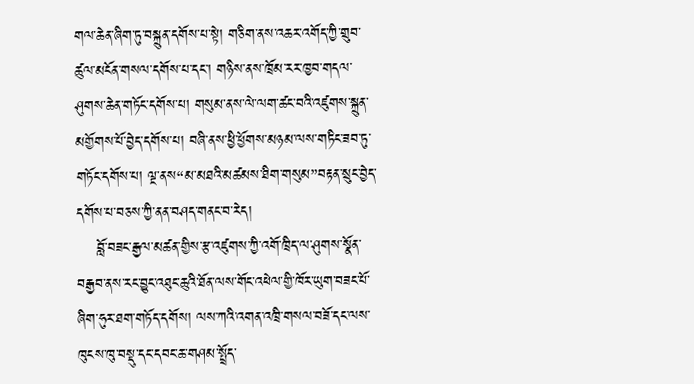གལ་ཆེན་ཞིག་ཏུ་བསྐྲུན་དགོས་པ་སྟེ། གཅིག་ནས་འཆར་འགོད་ཀྱི་གྲུབ་ཚུལ་མངོན་གསལ་དགོས་པ་དང་། གཉིས་ནས་ཁྲོམ་རར་ཁྱབ་གདལ་ཤུགས་ཆེན་གཏོང་དགོས་པ། གསུམ་ནས་ལེ་ལག་ཚང་བའི་འཛུགས་སྐྲུན་མགྱོགས་པོ་བྱེད་དགོས་པ། བཞི་ནས་ཕྱི་ཕྱོགས་མཉམ་ལས་གཏིང་ཟབ་ཏུ་གཏོང་དགོས་པ། ལྔ་ནས“མ་མཐའི་མཚམས་ཐིག་གསུམ”བརྟན་སྲུང་བྱེད་དགོས་པ་བཅས་ཀྱི་ནན་བཤད་གནང་བ་རེད།
    བློ་བཟང་རྒྱལ་མཚན་གྱིས་རྩ་འཛུགས་ཀྱི་འགོ་ཁྲིད་ལ་ཤུགས་སྣོན་བརྒྱབ་ནས་རང་བྱུང་འཐུང་ཆུའི་ཐོན་ལས་གོང་འཕེལ་གྱི་ཁོར་ཡུག་བཟང་པོ་ཞིག་ཧུར་ཐག་གཏོད་དགོས། ལས་ཀའི་འགན་འཁྲི་གསལ་བཟོ་དང་ལས་ཁུངས་ཁུ་བསྡུ་དང་དབང་ཆ་གཤམ་སྤྲོད་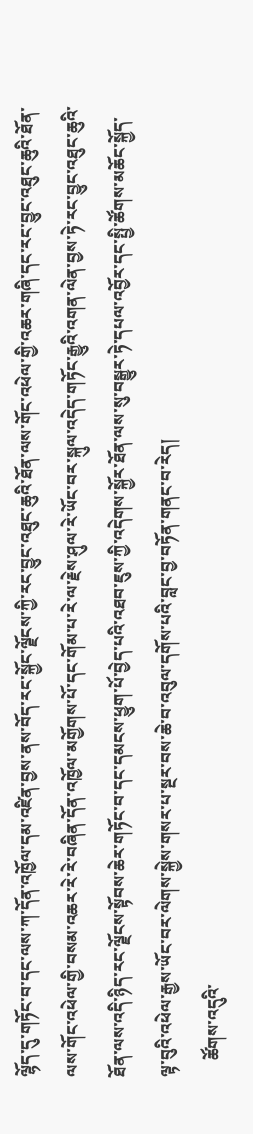ལྷོད་དུ་གཏོང་བ་དང་ལས་ཀ་དོན་འཁྱོལ་དམ་འཛིན་བྱས་ནས་བོད་རང་སྐྱོང་ལྗོངས་ཀྱི་རང་བྱུང་འཐུང་ཆུའི་ཐོན་ལས་གོང་འཕེལ་གྱི་འཆར་གཞི་དང་རང་བྱུང་འཐུང་ཆུའི་ཐོན་ལས་གོང་འཕེལ་གྱི་བསམ་འཆར་རེ་རེ་བཞིན་དོན་འཁྱོལ་མགྱོགས་པོ་དང་གོམ་པ་རེ་ལ་རྗེས་ཤུལ་རེ་ཡོང་བར་སྐུལ་འདེད་གཏོང་རྒྱུའི་འགན་ལེན་བྱས་ཏེ་རང་བྱུང་འཐུང་ཆུའི་ཐོན་ལས་འདི་ཉིད་རང་ལྗོངས་སྟོབས་ཆེར་གཏོང་བ་དང་དམངས་ཕྱུག་པོ་བྱེད་པའི་འཐབ་ཇུས་ཀྱི་འདེགས་སྐྱོར་ཐོན་ལས་སུ་བསྒྱུར་ཏེ་དཔལ་འབྱོར་དང་སྤྱི་ཚོགས་མཆོང་སྐྱོད་ལྟ་བུའི་འཕེལ་རྒྱས་ཡོང་བར་ལེགས་སྐྱེས་གསར་པ་སྔར་བས་ཆེ་བ་འབུལ་དགོས་པའི་བླང་བྱ་བཏོན་གནང་བ་རེད།
    ཚོགས་འདུའི་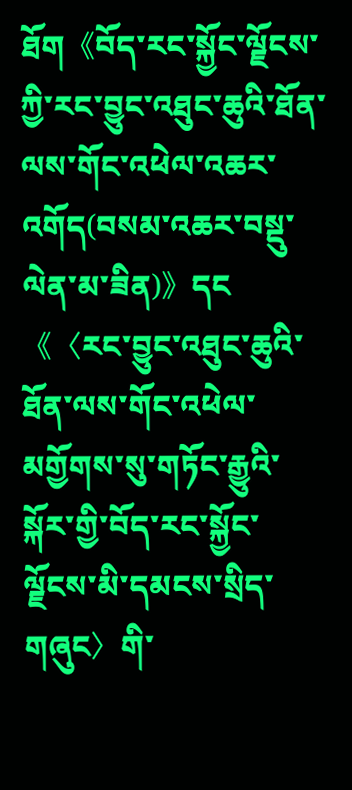ཐོག《བོད་རང་སྐྱོང་ལྗོངས་ཀྱི་རང་བྱུང་འཐུང་ཆུའི་ཐོན་ལས་གོང་འཕེལ་འཆར་འགོད(བསམ་འཆར་བསྡུ་ལེན་མ་ཟིན)》དང《〈རང་བྱུང་འཐུང་ཆུའི་ཐོན་ལས་གོང་འཕེལ་མགྱོགས་སུ་གཏོང་རྒྱུའི་སྐོར་གྱི་བོད་རང་སྐྱོང་ལྗོངས་མི་དམངས་སྲིད་གཞུང〉གི་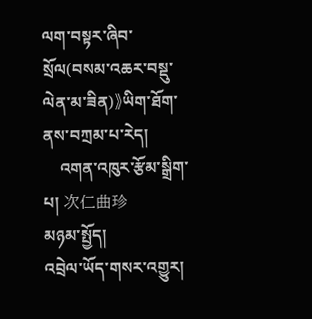ལག་བསྟར་ཞིབ་སྲོལ(བསམ་འཆར་བསྡུ་ལེན་མ་ཟིན)》ཡིག་ཐོག་ནས་བཀྲམ་པ་རེད།
    འགན་འཁུར་རྩོམ་སྒྲིག་པ། 次仁曲珍
མཉམ་སྤྱོད།
འབྲེལ་ཡོད་གསར་འགྱུར།